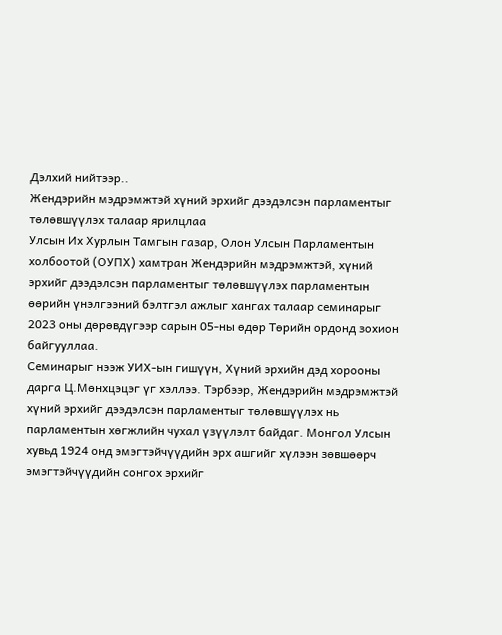Дэлхий нийтээр..
Жендэрийн мэдрэмжтэй хүний эрхийг дээдэлсэн парламентыг төлөвшүүлэх талаар ярилцлаа
Улсын Их Хурлын Тамгын газар, Олон Улсын Парламентын холбоотой (ОУПХ) хамтран Жендэрийн мэдрэмжтэй, хүний эрхийг дээдэлсэн парламентыг төлөвшүүлэх парламентын өөрийн үнэлгээний бэлтгэл ажлыг хангах талаар семинарыг 2023 оны дөрөвдүгээр сарын 05-ны өдөр Төрийн ордонд зохион байгууллаа.
Семинарыг нээж УИХ-ын гишүүн, Хүний эрхийн дэд хорооны дарга Ц.Мөнхцэцэг үг хэллээ. Тэрбээр, Жендэрийн мэдрэмжтэй хүний эрхийг дээдэлсэн парламентыг төлөвшүүлэх нь парламентын хөгжлийн чухал үзүүлэлт байдаг. Монгол Улсын хувьд 1924 онд эмэгтэйчүүдийн эрх ашгийг хүлээн зөвшөөрч эмэгтэйчүүдийн сонгох эрхийг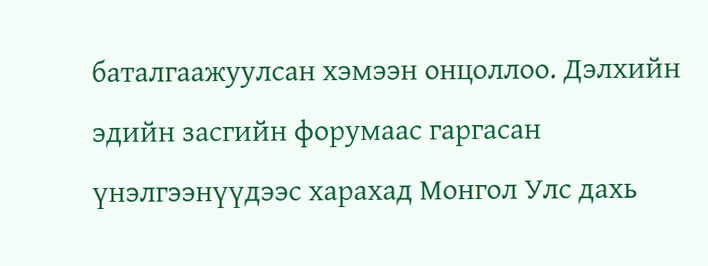баталгаажуулсан хэмээн онцоллоо. Дэлхийн эдийн засгийн форумаас гаргасан үнэлгээнүүдээс харахад Монгол Улс дахь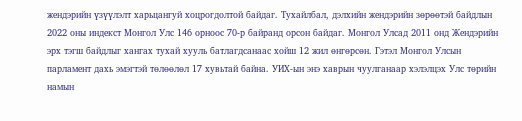жендэрийн үзүүлэлт харьцангуй хоцрогдолтой байдаг. Тухайлбал, дэлхийн жендэрийн зөрөөтэй байдлын 2022 оны индекст Монгол Улс 146 орноос 70-р байранд орсон байдаг. Монгол Улсад 2011 онд Жендэрийн эрх тэгш байдлыг хангах тухай хууль батлагдсанаас хойш 12 жил өнгөрсөн. Гэтэл Монгол Улсын парламент дахь эмэгтэй төлөөлөл 17 хувьтай байна. УИХ-ын энэ хаврын чуулганаар хэлэлцэх Улс төрийн намын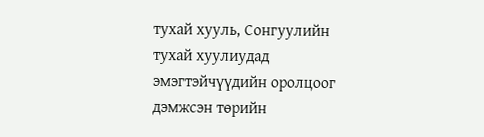тухай хууль, Сонгуулийн тухай хуулиудад эмэгтэйчүүдийн оролцоог дэмжсэн төрийн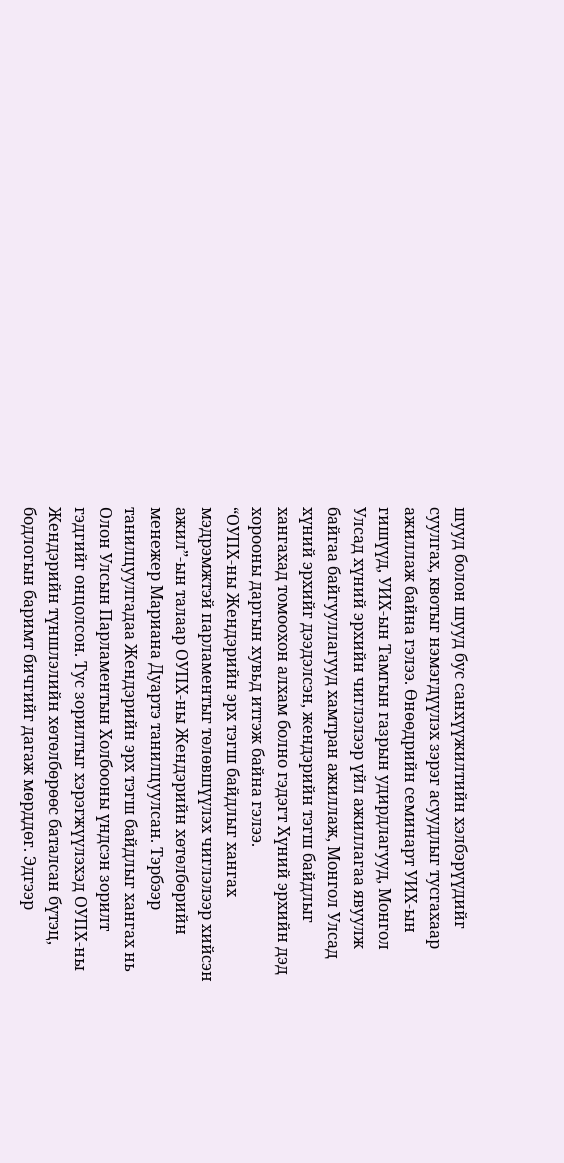шууд болон шууд бус санхүүжилтийн хэлбэрүүдийг суулгах, квотыг нэмэгдүүлэх зэрэг асуудлыг тусгахаар ажиллаж байна гэлээ. Өнөөдрийн семинарт УИХ-ын гишүүд, УИХ-ын Тамгын газрын удирдлагууд, Монгол Улсад хүний эрхийн чиглэлээр үйл ажиллагаа явуулж байгаа байгууллагууд хамтран ажиллаж, Монгол Улсад хүний эрхийг дээдэлсэн, жендэрийн тэгш байдлыг хангахад томоохон алхам болно гэдэгт Хүний эрхийн дэд хорооны даргын хувьд итгэж байна гэлээ.
“ОУПХ-ны Жендэрийн эрх тэгш байдлыг хангах мэдрэмжтэй парламентыг төлөвшүүлэх чиглэлээр хийсэн ажил”-ын талаар ОУПХ-ны Жендэрийн хөтөлбөрийн менежер Мариана Дуартэ танилцуулсан. Тэрбээр танилцуулгадаа Жендэрийн эрх тэгш байдлыг хангах нь Олон Улсын Парламентын Холбооны үндсэн зорилт гэдгийг онцолсон. Тус зорилтыг хэрэгжүүлэхэд ОУПХ-ны Жендэрийн түншлэлийн хөтөлбөрөөс баталсан бүтэц, бодлогын баримт бичгийг дагаж мөрддөг. Эдгээр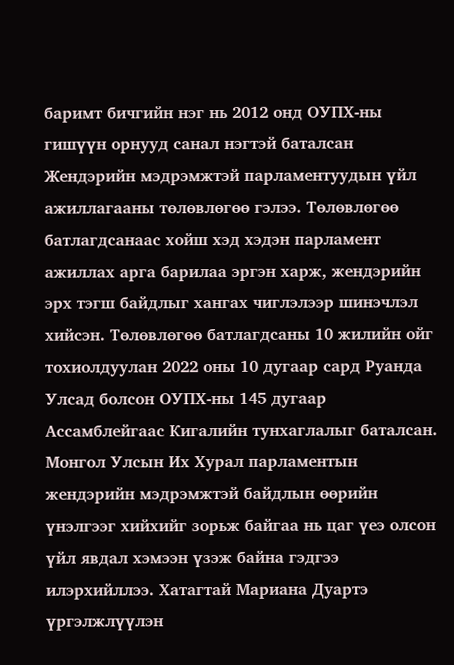баримт бичгийн нэг нь 2012 онд ОУПХ-ны гишүүн орнууд санал нэгтэй баталсан Жендэрийн мэдрэмжтэй парламентуудын үйл ажиллагааны төлөвлөгөө гэлээ. Төлөвлөгөө батлагдсанаас хойш хэд хэдэн парламент ажиллах арга барилаа эргэн харж, жендэрийн эрх тэгш байдлыг хангах чиглэлээр шинэчлэл хийсэн. Төлөвлөгөө батлагдсаны 10 жилийн ойг тохиолдуулан 2022 оны 10 дугаар сард Руанда Улсад болсон ОУПХ-ны 145 дугаар Ассамблейгаас Кигалийн тунхаглалыг баталсан. Монгол Улсын Их Хурал парламентын жендэрийн мэдрэмжтэй байдлын өөрийн үнэлгээг хийхийг зорьж байгаа нь цаг үеэ олсон үйл явдал хэмээн үзэж байна гэдгээ илэрхийллээ. Хатагтай Мариана Дуартэ үргэлжлүүлэн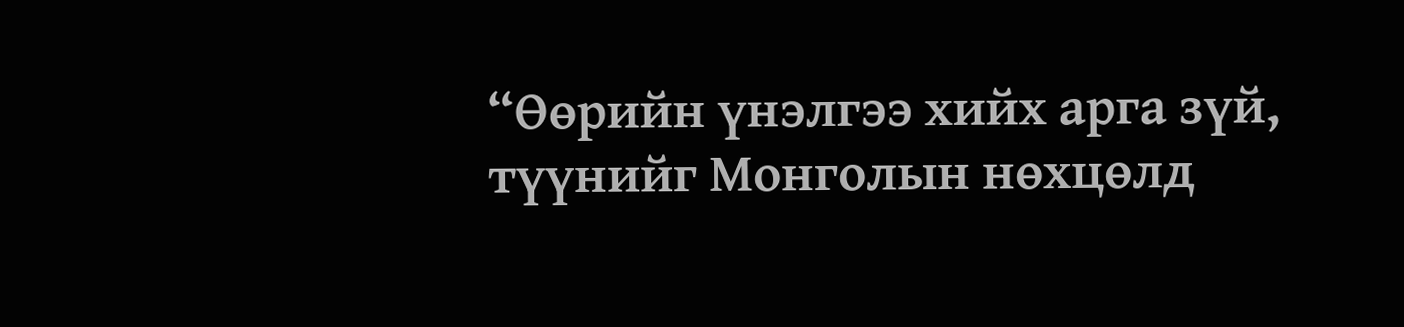“Өөрийн үнэлгээ хийх арга зүй, түүнийг Монголын нөхцөлд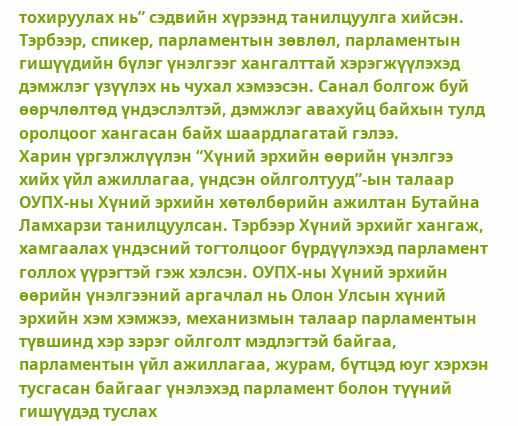тохируулах нь” сэдвийн хүрээнд танилцуулга хийсэн. Тэрбээр, спикер, парламентын зөвлөл, парламентын гишүүдийн бүлэг үнэлгээг хангалттай хэрэгжүүлэхэд дэмжлэг үзүүлэх нь чухал хэмээсэн. Санал болгож буй өөрчлөлтөд үндэслэлтэй, дэмжлэг авахуйц байхын тулд оролцоог хангасан байх шаардлагатай гэлээ.
Харин үргэлжлүүлэн “Хүний эрхийн өөрийн үнэлгээ хийх үйл ажиллагаа, үндсэн ойлголтууд”-ын талаар ОУПХ-ны Хүний эрхийн хөтөлбөрийн ажилтан Бутайна Ламхарзи танилцуулсан. Тэрбээр Хүний эрхийг хангаж, хамгаалах үндэсний тогтолцоог бүрдүүлэхэд парламент голлох үүрэгтэй гэж хэлсэн. ОУПХ-ны Хүний эрхийн өөрийн үнэлгээний аргачлал нь Олон Улсын хүний эрхийн хэм хэмжээ, механизмын талаар парламентын түвшинд хэр зэрэг ойлголт мэдлэгтэй байгаа, парламентын үйл ажиллагаа, журам, бүтцэд юуг хэрхэн тусгасан байгааг үнэлэхэд парламент болон түүний гишүүдэд туслах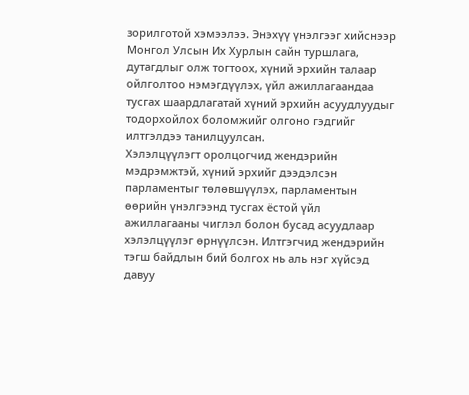зорилготой хэмээлээ. Энэхүү үнэлгээг хийснээр Монгол Улсын Их Хурлын сайн туршлага, дутагдлыг олж тогтоох, хүний эрхийн талаар ойлголтоо нэмэгдүүлэх, үйл ажиллагаандаа тусгах шаардлагатай хүний эрхийн асуудлуудыг тодорхойлох боломжийг олгоно гэдгийг илтгэлдээ танилцуулсан.
Хэлэлцүүлэгт оролцогчид жендэрийн мэдрэмжтэй, хүний эрхийг дээдэлсэн парламентыг төлөвшүүлэх, парламентын өөрийн үнэлгээнд тусгах ёстой үйл ажиллагааны чиглэл болон бусад асуудлаар хэлэлцүүлэг өрнүүлсэн. Илтгэгчид жендэрийн тэгш байдлын бий болгох нь аль нэг хүйсэд давуу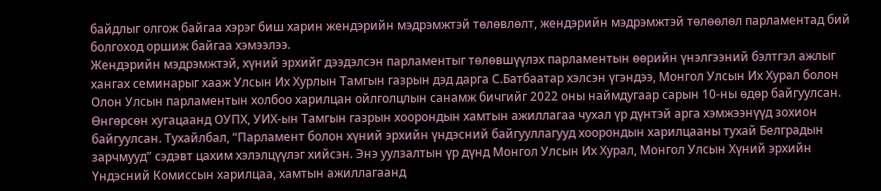байдлыг олгож байгаа хэрэг биш харин жендэрийн мэдрэмжтэй төлөвлөлт, жендэрийн мэдрэмжтэй төлөөлөл парламентад бий болгоход оршиж байгаа хэмээлээ.
Жендэрийн мэдрэмжтэй, хүний эрхийг дээдэлсэн парламентыг төлөвшүүлэх парламентын өөрийн үнэлгээний бэлтгэл ажлыг хангах семинарыг хааж Улсын Их Хурлын Тамгын газрын дэд дарга С.Батбаатар хэлсэн үгэндээ, Монгол Улсын Их Хурал болон Олон Улсын парламентын холбоо харилцан ойлголцлын санамж бичгийг 2022 оны наймдугаар сарын 10-ны өдөр байгуулсан. Өнгөрсөн хугацаанд ОУПХ, УИХ-ын Тамгын газрын хоорондын хамтын ажиллагаа чухал үр дүнтэй арга хэмжээнүүд зохион байгуулсан. Тухайлбал, “Парламент болон хүний эрхийн үндэсний байгууллагууд хоорондын харилцааны тухай Белградын зарчмууд” сэдэвт цахим хэлэлцүүлэг хийсэн. Энэ уулзалтын үр дүнд Монгол Улсын Их Хурал, Монгол Улсын Хүний эрхийн Үндэсний Комиссын харилцаа, хамтын ажиллагаанд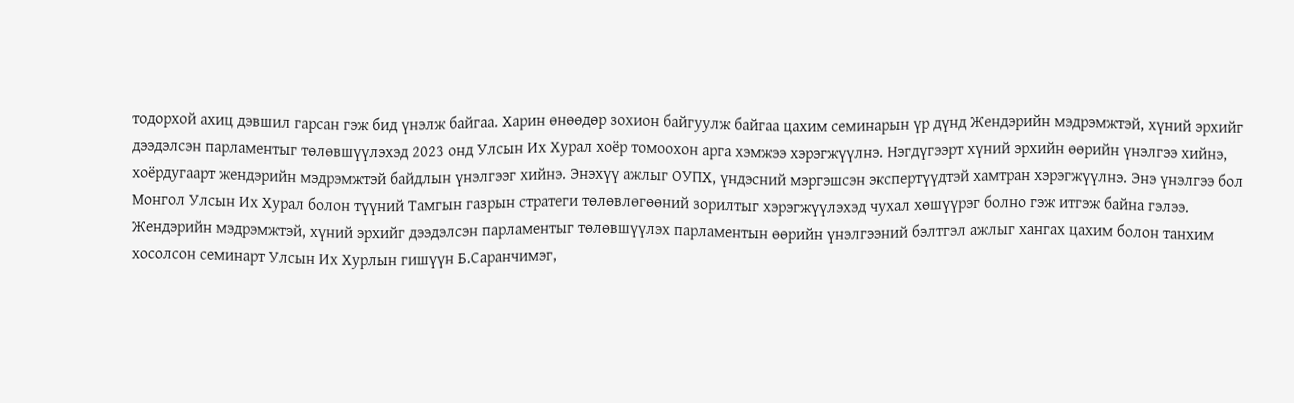тодорхой ахиц дэвшил гарсан гэж бид үнэлж байгаа. Харин өнөөдөр зохион байгуулж байгаа цахим семинарын үр дүнд Жендэрийн мэдрэмжтэй, хүний эрхийг дээдэлсэн парламентыг төлөвшүүлэхэд 2023 онд Улсын Их Хурал хоёр томоохон арга хэмжээ хэрэгжүүлнэ. Нэгдүгээрт хүний эрхийн өөрийн үнэлгээ хийнэ, хоёрдугаарт жендэрийн мэдрэмжтэй байдлын үнэлгээг хийнэ. Энэхүү ажлыг ОУПХ, үндэсний мэргэшсэн экспертүүдтэй хамтран хэрэгжүүлнэ. Энэ үнэлгээ бол Монгол Улсын Их Хурал болон түүний Тамгын газрын стратеги төлөвлөгөөний зорилтыг хэрэгжүүлэхэд чухал хөшүүрэг болно гэж итгэж байна гэлээ.
Жендэрийн мэдрэмжтэй, хүний эрхийг дээдэлсэн парламентыг төлөвшүүлэх парламентын өөрийн үнэлгээний бэлтгэл ажлыг хангах цахим болон танхим хосолсон семинарт Улсын Их Хурлын гишүүн Б.Саранчимэг,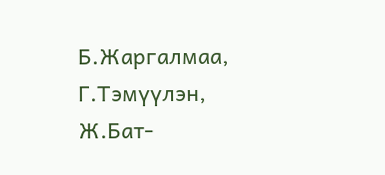Б.Жаргалмаа, Г.Тэмүүлэн, Ж.Бат-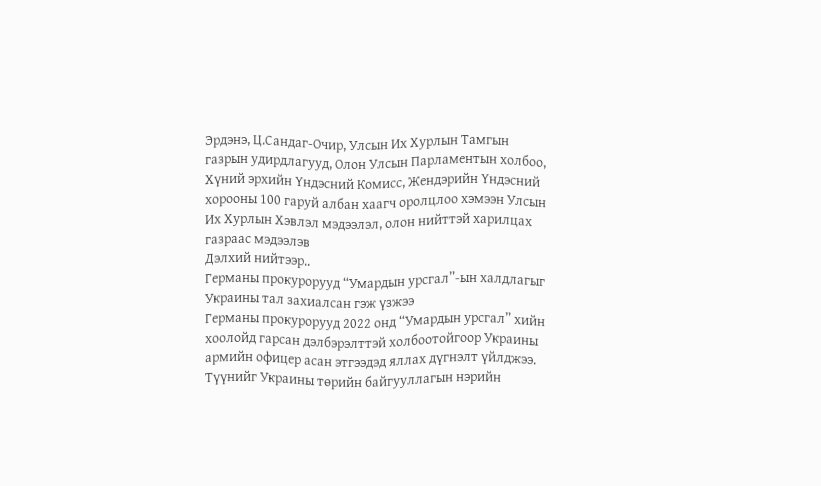Эрдэнэ, Ц.Сандаг-Очир, Улсын Их Хурлын Тамгын газрын удирдлагууд, Олон Улсын Парламентын холбоо, Хүний эрхийн Үндэсний Комисс, Жендэрийн Үндэсний хорооны 100 гаруй албан хаагч оролцлоо хэмээн Улсын Их Хурлын Хэвлэл мэдээлэл, олон нийттэй харилцах газраас мэдээлэв
Дэлхий нийтээр..
Германы прокурорууд “Умардын урсгал”-ын халдлагыг Украины тал захиалсан гэж үзжээ
Германы прокурорууд 2022 онд “Умардын урсгал” хийн хоолойд гарсан дэлбэрэлттэй холбоотойгоор Украины армийн офицер асан этгээдэд яллах дүгнэлт үйлджээ. Түүнийг Украины төрийн байгууллагын нэрийн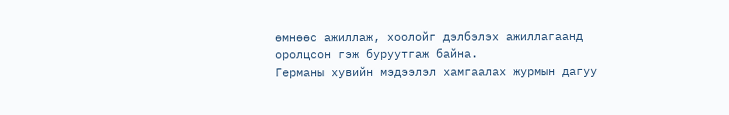өмнөөс ажиллаж, хоолойг дэлбэлэх ажиллагаанд оролцсон гэж буруутгаж байна.
Германы хувийн мэдээлэл хамгаалах журмын дагуу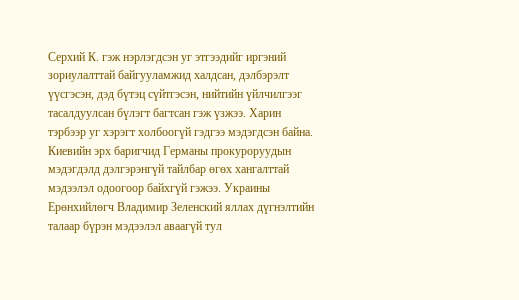Серхий К. гэж нэрлэгдсэн уг этгээдийг иргэний зориулалттай байгууламжид халдсан, дэлбэрэлт үүсгэсэн, дэд бүтэц сүйтгэсэн, нийтийн үйлчилгээг тасалдуулсан бүлэгт багтсан гэж үзжээ. Харин тэрбээр уг хэрэгт холбоогүй гэдгээ мэдэгдсэн байна.
Киевийн эрх баригчид Германы прокуроруудын мэдэгдэлд дэлгэрэнгүй тайлбар өгөх хангалттай мэдээлэл одоогоор байхгүй гэжээ. Украины Ерөнхийлөгч Владимир Зеленский яллах дүгнэлтийн талаар бүрэн мэдээлэл аваагүй тул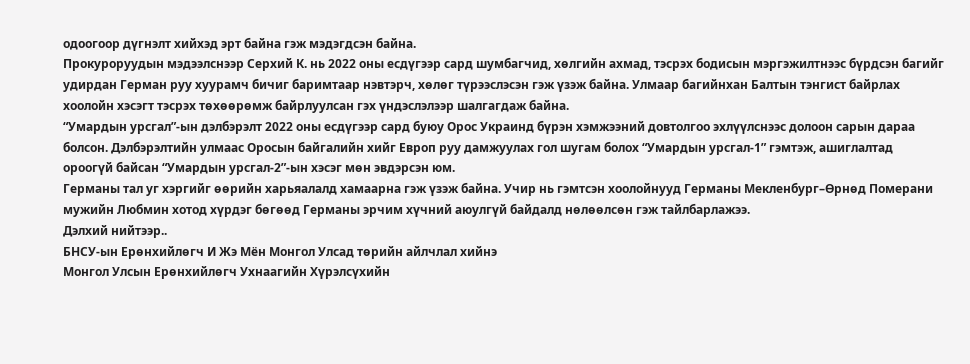одоогоор дүгнэлт хийхэд эрт байна гэж мэдэгдсэн байна.
Прокуроруудын мэдээлснээр Серхий К. нь 2022 оны есдүгээр сард шумбагчид, хөлгийн ахмад, тэсрэх бодисын мэргэжилтнээс бүрдсэн багийг удирдан Герман руу хуурамч бичиг баримтаар нэвтэрч, хөлөг түрээслэсэн гэж үзэж байна. Улмаар багийнхан Балтын тэнгист байрлах хоолойн хэсэгт тэсрэх төхөөрөмж байрлуулсан гэх үндэслэлээр шалгагдаж байна.
“Умардын урсгал”-ын дэлбэрэлт 2022 оны есдүгээр сард буюу Орос Украинд бүрэн хэмжээний довтолгоо эхлүүлснээс долоон сарын дараа болсон. Дэлбэрэлтийн улмаас Оросын байгалийн хийг Европ руу дамжуулах гол шугам болох “Умардын урсгал-1” гэмтэж, ашиглалтад ороогүй байсан “Умардын урсгал-2”-ын хэсэг мөн эвдэрсэн юм.
Германы тал уг хэргийг өөрийн харьяалалд хамаарна гэж үзэж байна. Учир нь гэмтсэн хоолойнууд Германы Мекленбург–Өрнөд Померани мужийн Любмин хотод хүрдэг бөгөөд Германы эрчим хүчний аюулгүй байдалд нөлөөлсөн гэж тайлбарлажээ.
Дэлхий нийтээр..
БНСУ-ын Ерөнхийлөгч И Жэ Мён Монгол Улсад төрийн айлчлал хийнэ
Монгол Улсын Ерөнхийлөгч Ухнаагийн Хүрэлсүхийн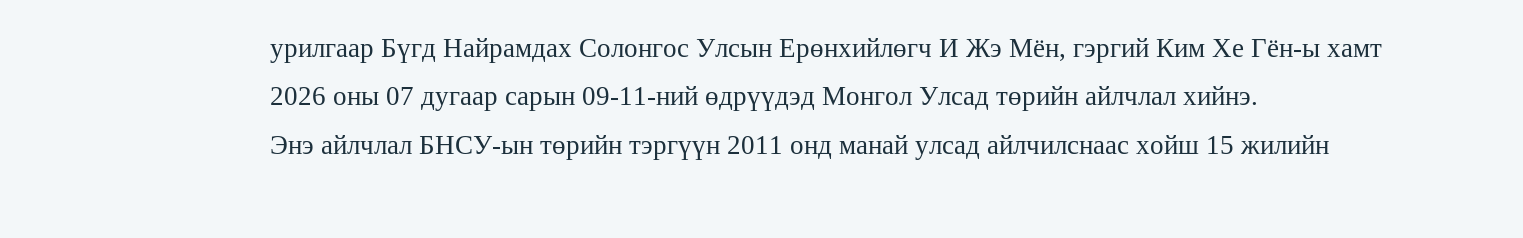урилгаар Бүгд Найрамдах Солонгос Улсын Ерөнхийлөгч И Жэ Мён, гэргий Ким Хе Гён-ы хамт 2026 оны 07 дугаар сарын 09-11-ний өдрүүдэд Монгол Улсад төрийн айлчлал хийнэ.
Энэ айлчлал БНСУ-ын төрийн тэргүүн 2011 онд манай улсад айлчилснаас хойш 15 жилийн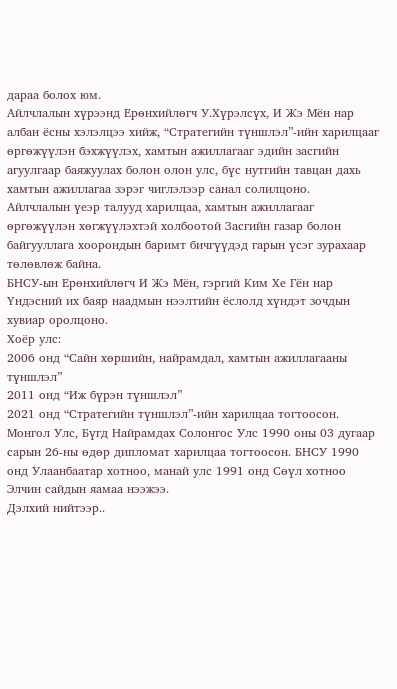дараа болох юм.
Айлчлалын хүрээнд Ерөнхийлөгч У.Хүрэлсүх, И Жэ Мён нар албан ёсны хэлэлцээ хийж, “Стратегийн түншлэл”-ийн харилцааг өргөжүүлэн бэхжүүлэх, хамтын ажиллагааг эдийн засгийн агуулгаар баяжуулах болон олон улс, бүс нутгийн тавцан дахь хамтын ажиллагаа зэрэг чиглэлээр санал солилцоно.
Айлчлалын үеэр талууд харилцаа, хамтын ажиллагааг өргөжүүлэн хөгжүүлэхтэй холбоотой Засгийн газар болон байгууллага хоорондын баримт бичгүүдэд гарын үсэг зурахаар төлөвлөж байна.
БНСУ-ын Ерөнхийлөгч И Жэ Мён, гэргий Ким Хе Гён нар Үндэсний их баяр наадмын нээлтийн ёслолд хүндэт зочдын хувиар оролцоно.
Хоёр улс:
2006 онд “Сайн хөршийн, найрамдал, хамтын ажиллагааны түншлэл”
2011 онд “Иж бүрэн түншлэл”
2021 онд “Стратегийн түншлэл”-ийн харилцаа тогтоосон.
Монгол Улс, Бүгд Найрамдах Солонгос Улс 1990 оны 03 дугаар сарын 26-ны өдөр дипломат харилцаа тогтоосон. БНСУ 1990 онд Улаанбаатар хотноо, манай улс 1991 онд Сөүл хотноо Элчин сайдын яамаа нээжээ.
Дэлхий нийтээр..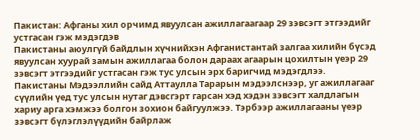Пакистан: Афганы хил орчимд явуулсан ажиллагаагаар 29 зэвсэгт этгээдийг устгасан гэж мэдэгдэв
Пакистаны аюулгүй байдлын хүчнийхэн Афганистантай залгаа хилийн бүсэд явуулсан хуурай замын ажиллагаа болон дараах агаарын цохилтын үеэр 29 зэвсэгт этгээдийг устгасан гэж тус улсын эрх баригчид мэдэгдлээ.
Пакистаны Мэдээллийн сайд Аттаулла Тарарын мэдээлснээр, уг ажиллагааг сүүлийн үед тус улсын нутаг дэвсгэрт гарсан хэд хэдэн зэвсэгт халдлагын хариу арга хэмжээ болгон зохион байгуулжээ. Тэрбээр ажиллагааны үеэр зэвсэгт бүлэглэлүүдийн байрлаж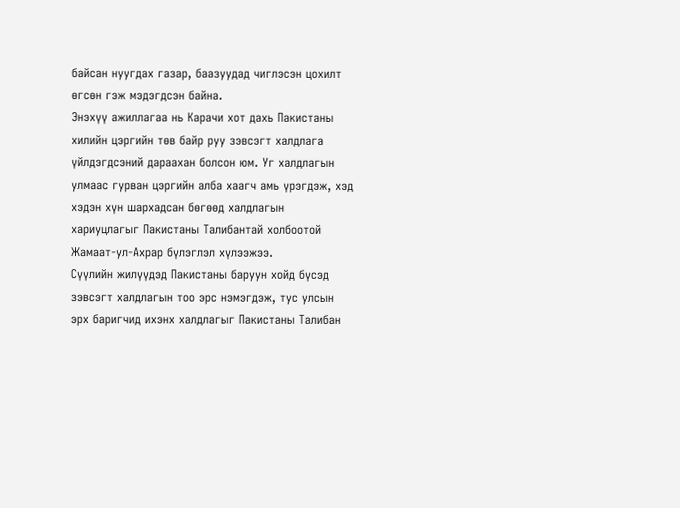байсан нуугдах газар, баазуудад чиглэсэн цохилт өгсөн гэж мэдэгдсэн байна.
Энэхүү ажиллагаа нь Карачи хот дахь Пакистаны хилийн цэргийн төв байр руу зэвсэгт халдлага үйлдэгдсэний дараахан болсон юм. Уг халдлагын улмаас гурван цэргийн алба хаагч амь үрэгдэж, хэд хэдэн хүн шархадсан бөгөөд халдлагын хариуцлагыг Пакистаны Талибантай холбоотой Жамаат-ул-Ахрар бүлэглэл хүлээжээ.
Сүүлийн жилүүдэд Пакистаны баруун хойд бүсэд зэвсэгт халдлагын тоо эрс нэмэгдэж, тус улсын эрх баригчид ихэнх халдлагыг Пакистаны Талибан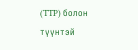(TTP) болон түүнтэй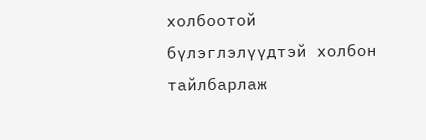холбоотой бүлэглэлүүдтэй холбон тайлбарлаж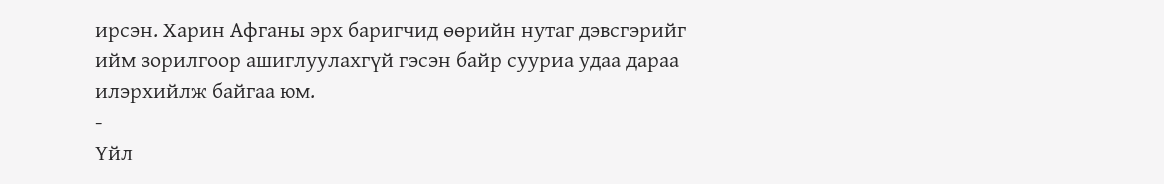ирсэн. Харин Афганы эрх баригчид өөрийн нутаг дэвсгэрийг ийм зорилгоор ашиглуулахгүй гэсэн байр сууриа удаа дараа илэрхийлж байгаа юм.
-
Үйл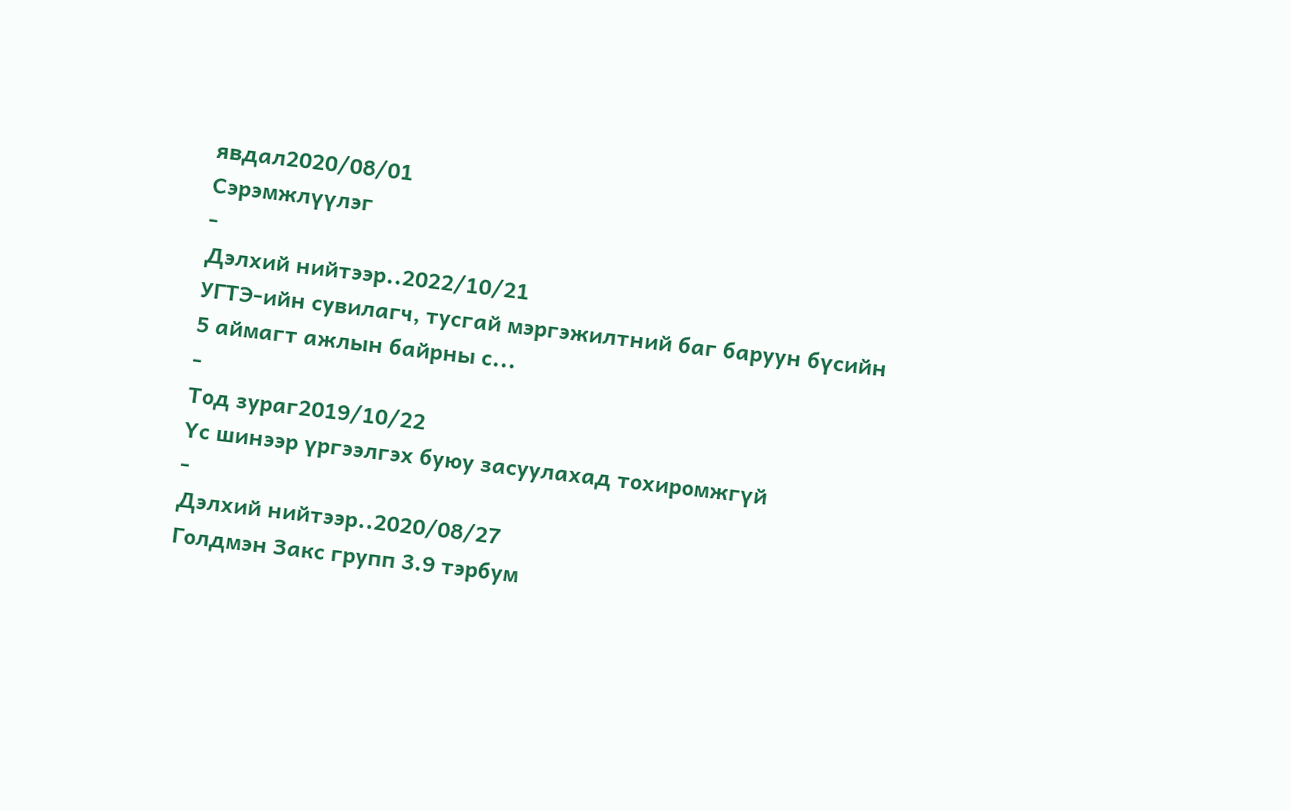явдал2020/08/01
Сэрэмжлүүлэг
-
Дэлхий нийтээр..2022/10/21
УГТЭ-ийн сувилагч, тусгай мэргэжилтний баг баруун бүсийн 5 аймагт ажлын байрны с...
-
Тод зураг2019/10/22
Үс шинээр үргээлгэх буюу засуулахад тохиромжгүй
-
Дэлхий нийтээр..2020/08/27
Голдмэн Закс групп 3.9 тэрбум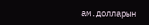ам.долларын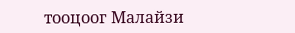тооцоог Малайзи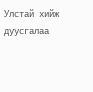Улстай хийж дуусгалаа